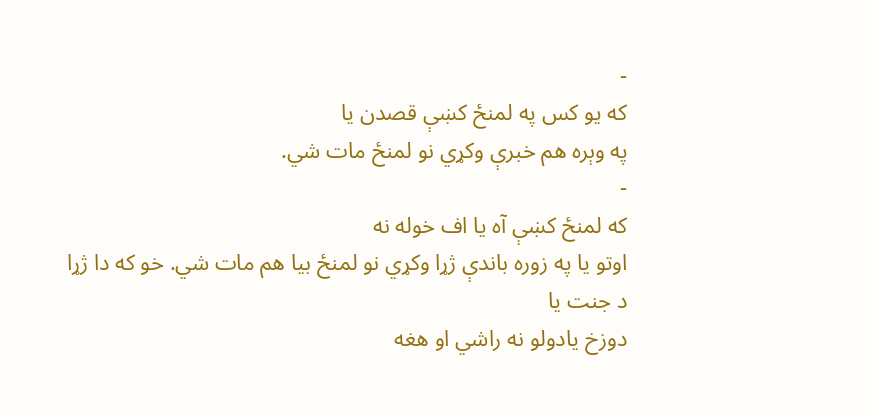-
که يو کس په لمنځ کښې قصدن يا
په وېره هم خبرې وکړي نو لمنځ مات شي.
-
که لمنځ کښې آه يا اف خوله نه
اوتو يا په زوره باندې ژړا وکړي نو لمنځ بيا هم مات شي. خو که دا ژړا د جنت يا
دوزخ يادولو نه راشي او هغه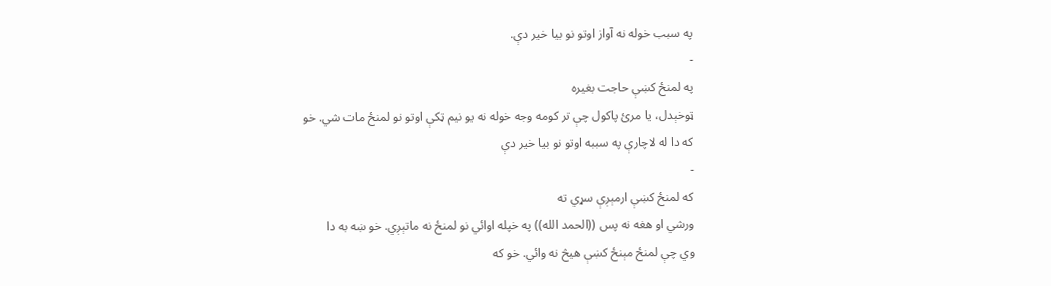په سبب خوله نه آواز اوتو نو بيا خير دې.
-
په لمنځ کښې حاجت بغيره
ټوخېدل، يا مرئ پاکول چې تر کومه وجه خوله نه يو نيم ټکې اوتو نو لمنځ مات شي. خو
که دا له لاچارې په سببه اوتو نو بيا خير دې
-
که لمنځ کښې ارمېږې سړي ته
ورشي او هغه نه پس ((الحمد الله)) په خپله اوائي نو لمنځ نه ماتېږي. خو ښه به دا
وي چې لمنځ مېنځ کښې هيڅ نه وائي. خو که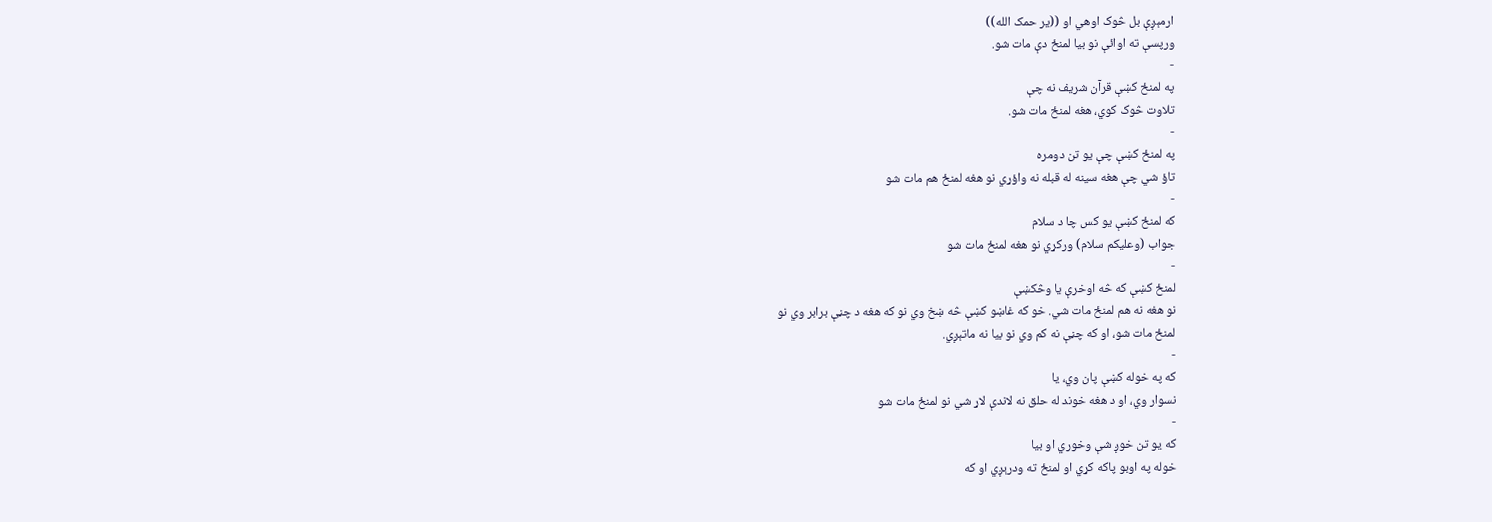ارمېږې بل څوک اوهي او ((ير حمک الله))
ورپسې ته اوائې نو بيا لمنځ دې مات شو.
-
په لمنځ کښې قرآن شريف نه چې
تلاوت څوک کوي، هغه لمنځ مات شو.
-
په لمنځ کښې چې يو تن دومره
تاؤ شي چې هغه سينه له قبله نه واؤړي نو هغه لمنځ هم مات شو
-
که لمنځ کښې يو کس چا د سلام
جواب (وعليکم سلام) ورکړي نو هغه لمنځ مات شو
-
لمنځ کښې که څه اوخرې يا وڅکښې
نو هغه نه هم لمنځ مات شي. خو که غاښو کښې څه ښخ وي نو که هغه د چڼې برابر وي نو
لمنځ مات شو، او که چڼې نه کم وي نو بيا نه ماتېږي.
-
که په خوله کښې پان وي، يا
نسوار وي، او د هغه خوند له حلق نه لاندې لاړ شي نو لمنځ مات شو
-
که يو تن خوږ شې وخوري او بيا
خوله په اوبو پاکه کړي او لمنځ ته ودرېږي او که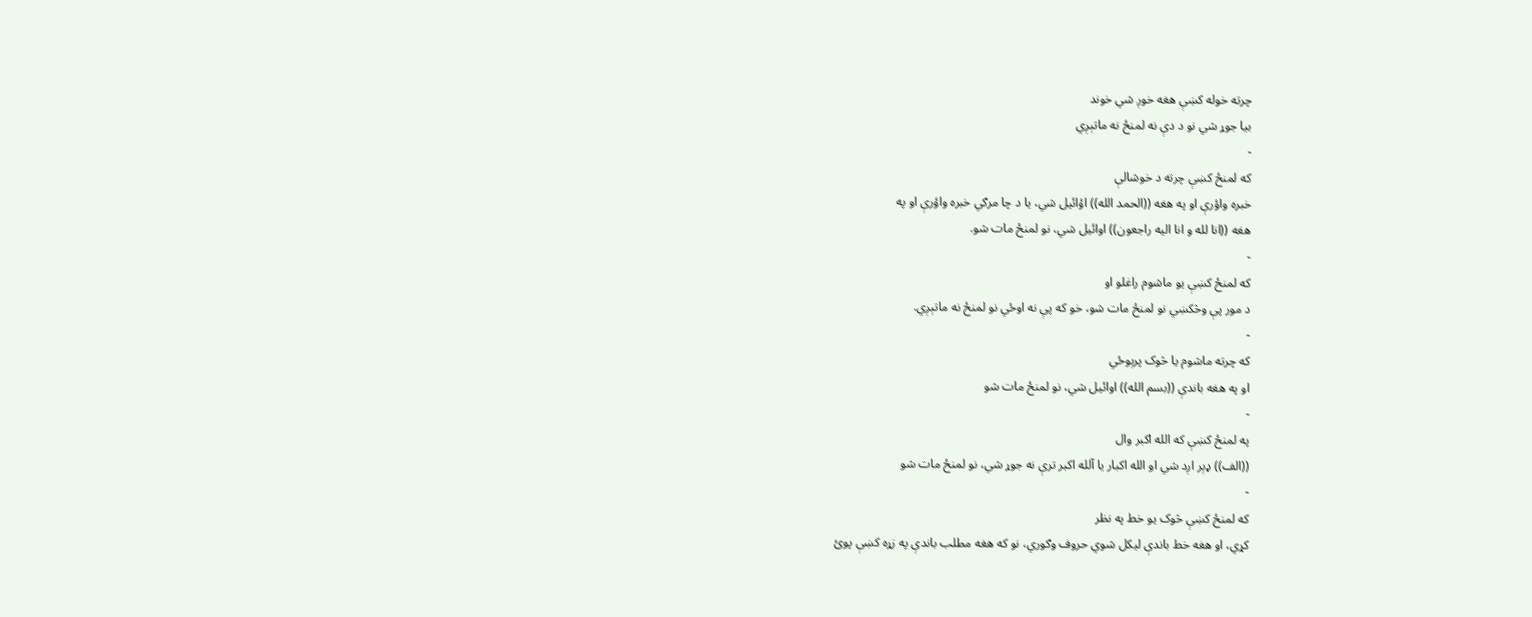چرته خوله کښې هغه خوږ شي خوند
بيا جوړ شي نو د دې نه لمنځ نه ماتېږي
-
که لمنځ کښې چرته د خوشالې
خبره واؤرې او په هغه ((الحمد الله)) اؤائيل شي، يا د چا مرګي خبره واؤرې او په
هغه ((انا لله و انا اليه راجعون)) اوائيل شي، نو لمنځ مات شو.
-
که لمنځ کښې يو ماشوم راغلو او
د مور پې وڅکښي نو لمنځ مات شو، خو که پې نه اوځي نو لمنځ نه ماتېږي.
-
که چرته ماشوم يا څوک پرېوځي
او په هغه باندې ((بسم الله)) اوائيل شي، نو لمنځ مات شو
-
په لمنځ کښې که الله اکبر وال
((الف)) ډېر اږد شي او الله اکبار يا آلله اکبر ترې نه جوړ شي، نو لمنځ مات شو
-
که لمنځ کښې څوک يو خط په نظر
کړي، او هغه خط باندې ليکل شوي حروف وګوري، نو که هغه مطلب باندې په زړه کښې پوئ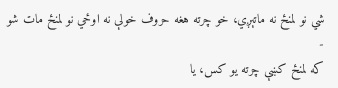شي نو لمنځ نه ماتېږي، خو چرته هغه حروف خولې نه اوځي نو لمنځ مات شو
-
که لمنځ کښې چرته يو کس، يا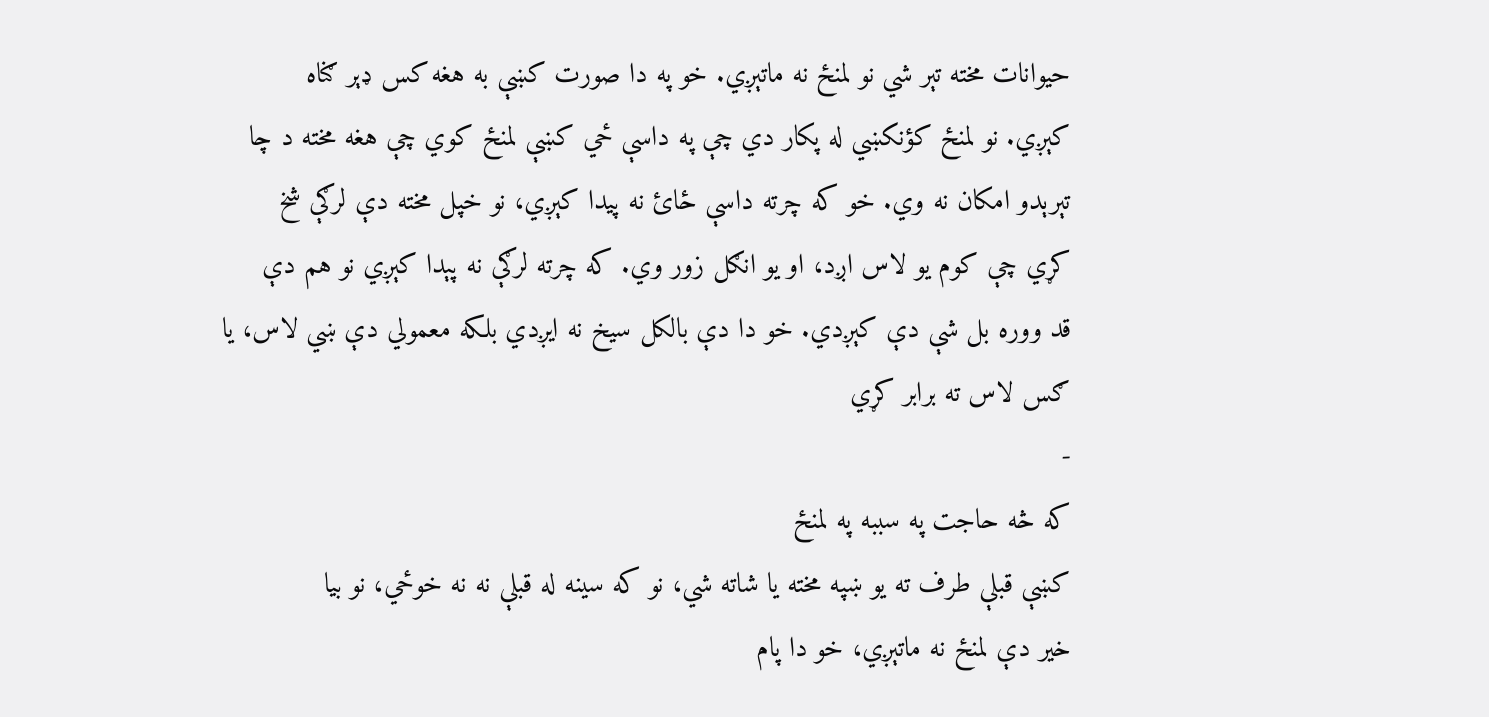حيوانات مخته تېر شي نو لمنځ نه ماتېږي. خو په دا صورت کښې به هغه کس ډېر ګناه
کېږي. نو لمنځ کؤنکښي له پکار دي چې په داسې ځي کښې لمنځ کوي چې هغه مخته د چا
تېرېدو امکان نه وي. خو که چرته داسې ځائ نه پيدا کېږي، نو خپل مخته دې لرګې شخ
کړي چې کوم يو لاس اږد، او يو انګل زور وي. که چرته لرګې نه پېدا کېږي نو هم دې
قد ووره بل شې دې کېږدي. خو دا دې بالکل سيخ نه ايږدي بلکه معمولي دې ښي لاس، يا
ګس لاس ته برابر کړي
-
که څه حاجت په سببه په لمنځ
کښې قبلې طرف ته يو ښپه مخته يا شاته شي، نو که سينه له قبلې نه نه خوځي، نو بيا
خير دې لمنځ نه ماتېږي، خو دا پام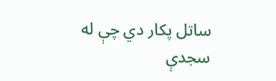ساتل پکار دي چې له سجدې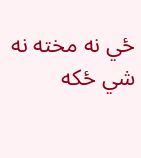ځي نه مخته نه شي ځکه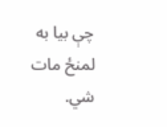چې بيا به لمنځ مات شي.